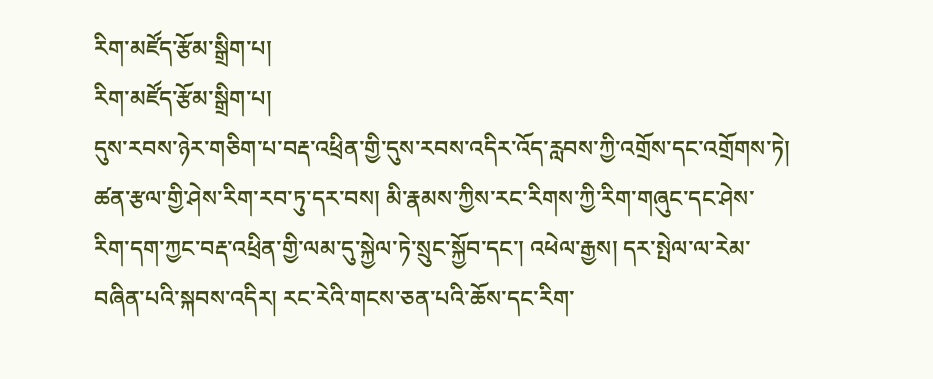རིག་མཛོད་རྩོམ་སྒྲིག་པ།
རིག་མཛོད་རྩོམ་སྒྲིག་པ།
དུས་རབས་ཉེར་གཅིག་པ་བརྡ་འཕྲིན་གྱི་དུས་རབས་འདིར་འོད་རླབས་ཀྱི་འགྲོས་དང་འགྲོགས་ཏེ། ཚན་རྩལ་གྱི་ཤེས་རིག་རབ་ཏུ་དར་བས། མི་རྣམས་ཀྱིས་རང་རིགས་ཀྱི་རིག་གཞུང་དང་ཤེས་རིག་དག་ཀྱང་བརྡ་འཕྲིན་གྱི་ལམ་དུ་སྐྱེལ་ཏེ་སྲུང་སྐྱོབ་དང་། འཕེལ་རྒྱས། དར་སྤེལ་ལ་རེམ་བཞིན་པའི་སྐབས་འདིར། རང་རེའི་གངས་ཅན་པའི་ཆོས་དང་རིག་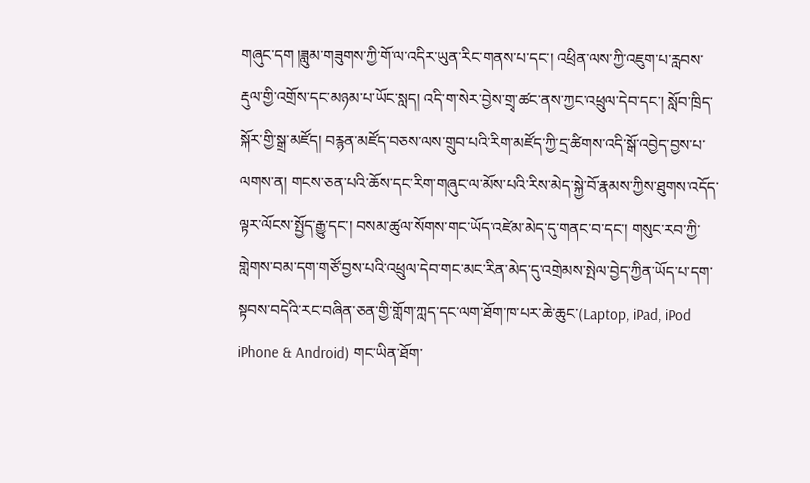གཞུང་དག །ཟླུམ་གཟུགས་ཀྱི་གོ་ལ་འདིར་ཡུན་རིང་གནས་པ་དང་། འཕྲིན་ལས་ཀྱི་འཇུག་པ་རླབས་རྡུལ་གྱི་འགྲོས་དང་མཉམ་པ་ཡོང་སླད། འདི་ག་སེར་བྱེས་གྲྭ་ཚང་ནས་ཀྱང་འཕྲུལ་དེབ་དང་། སློབ་ཁྲིད་སྐོར་གྱི་སྒྲ་མཛོད། བརྙན་མཛོད་བཅས་ལས་གྲུབ་པའི་རིག་མཛོད་ཀྱི་དྲ་ཚིགས་འདི་སྒོ་འབྱེད་བྱས་པ་ལགས་ན། གངས་ཅན་པའི་ཆོས་དང་རིག་གཞུང་ལ་མོས་པའི་རིས་མེད་སྐྱེ་བོ་རྣམས་ཀྱིས་ཐུགས་འདོད་ལྟར་ལོངས་སྤྱོད་རྒྱུ་དང་། བསམ་ཚུལ་སོགས་གང་ཡོད་འཛེམ་མེད་དུ་གནང་བ་དང་། གསུང་རབ་ཀྱི་གླེགས་བམ་དག་གཙོ་བྱས་པའི་འཕྲུལ་དེབ་གང་མང་རིན་མེད་དུ་འགྲེམས་སྤེལ་བྱེད་ཀྱིན་ཡོད་པ་དག་སྟབས་བདེའི་རང་བཞིན་ཅན་གྱི་གློག་ཀླད་དང་ལག་ཐོག་ཁ་པར་ཆེ་ཆུང་(Laptop, iPad, iPod iPhone & Android) གང་ཡིན་ཐོག་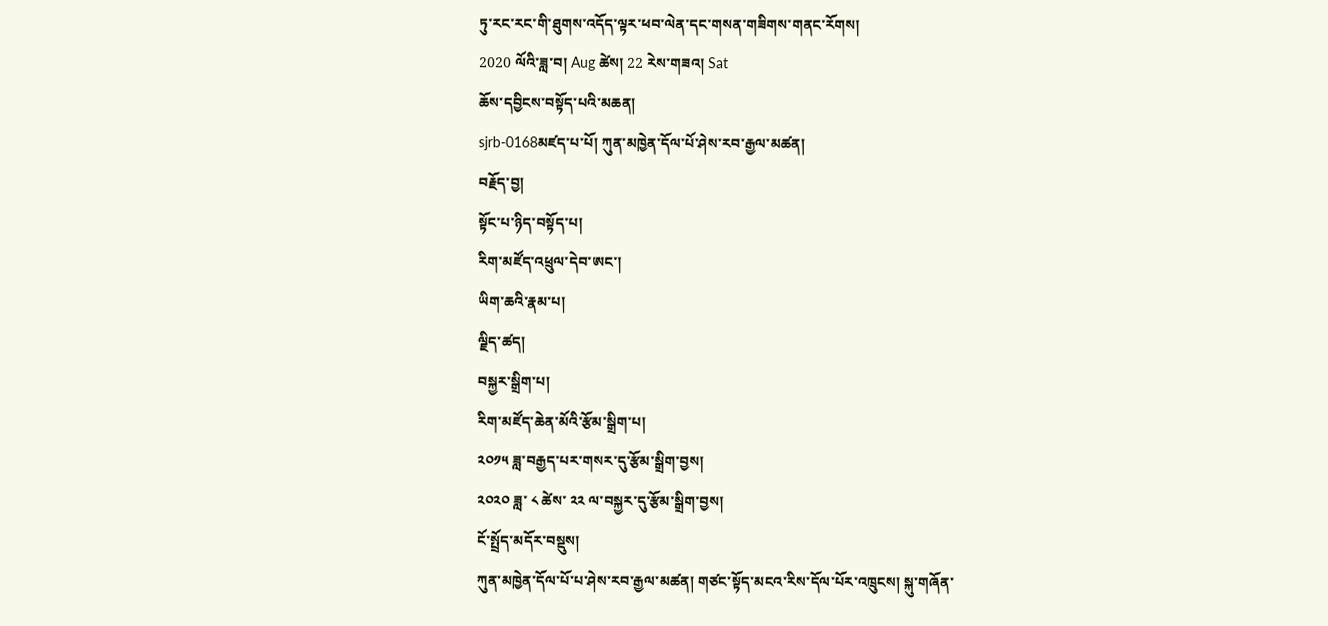ཏུ་རང་རང་གི་ཐུགས་འདོད་ལྟར་ཕབ་ལེན་དང་གསན་གཟིགས་གནང་རོགས།
2020 ལོའི་ཟླ་བ། Aug ཚེས། 22 རེས་གཟའ། Sat
ཆོས་དབྱིངས་བསྟོད་པའི་མཆན།
sjrb-0168མཛད་པ་པོ། ཀུན་མཁྱེན་དོལ་པོ་ཤེས་རབ་རྒྱལ་མཚན།
བརྗོད་བྱ།
སྟོང་པ་ཉིད་བསྟོད་པ།
རིག་མཛོད་འཕྲུལ་དེབ་ཨང་།
ཡིག་ཆའི་རྣམ་པ།
ལྗིད་ཚད།
བསྐྱར་སྒྲིག་པ།
རིག་མཛོད་ཆེན་མོའི་རྩོམ་སྒྲིག་པ།
༢༠༡༥ ཟླ་བརྒྱད་པར་གསར་དུ་རྩོམ་སྒྲིག་བྱས།
༢༠༢༠ ཟླ་ ༨ ཚེས་ ༢༢ ལ་བསྐྱར་དུ་རྩོམ་སྒྲིག་བྱས།
ངོ་སྤྲོད་མདོར་བསྡུས།
ཀུན་མཁྱེན་དོལ་པོ་པ་ཤེས་རབ་རྒྱལ་མཚན། གཙང་སྟོད་མངའ་རིས་དོལ་པོར་འཁྲུངས། སྐུ་གཞོན་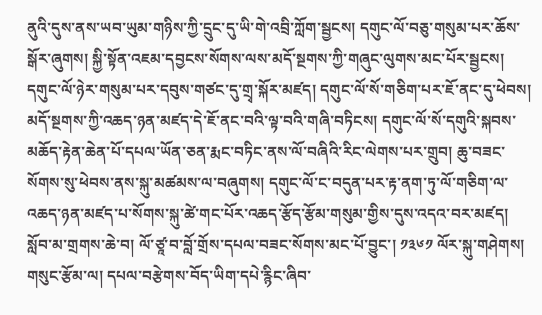ནུའི་དུས་ནས་ཡབ་ཡུམ་གཉིས་ཀྱི་དྲུང་དུ་ཡི་གེ་འབྲི་ཀློག་སྦྱངས། དགུང་ལོ་བཅུ་གསུམ་པར་ཆོས་སྒོར་ཞུགས། སྐྱི་སྟོན་འཇམ་དབྱངས་སོགས་ལས་མདོ་སྔགས་ཀྱི་གཞུང་ལུགས་མང་པོར་སྦྱངས། དགུང་ལོ་ཉེར་གསུམ་པར་དབུས་གཙང་དུ་གྲྭ་སྐོར་མཛད། དགུང་ལོ་སོ་གཅིག་པར་ཇོ་ནང་དུ་ཕེབས། མདོ་སྔགས་ཀྱི་འཆད་ཉན་མཛད་དེ་ཇོ་ནང་བའི་ལྟ་བའི་གཞི་བཏིངས། དགུང་ལོ་སོ་དགུའི་སྐབས་མཆོད་རྟེན་ཆེན་པོ་དཔལ་ཡོན་ཅན་རྨང་བཏིང་ནས་ལོ་བཞིའི་རིང་ལེགས་པར་གྲུབ། ཆུ་བཟང་སོགས་སུ་ཕེབས་ནས་སྐུ་མཚམས་ལ་བཞུགས། དགུང་ལོ་ང་བདུན་པར་རྟ་ནག་ཏུ་ལོ་གཅིག་ལ་འཆད་ཉན་མཛད་པ་སོགས་སྐུ་ཚེ་གང་པོར་འཆད་རྩོད་རྩོམ་གསུམ་གྱིས་དུས་འདའ་བར་མཛད། སློབ་མ་གྲགས་ཆེ་བ། ལོ་ཙཱ་བ་བློ་གྲོས་དཔལ་བཟང་སོགས་མང་པོ་བྱུང་། ༡༣༦༡ ལོར་སྐུ་གཤེགས། གསུང་རྩོམ་ལ། དཔལ་བརྩེགས་བོད་ཡིག་དཔེ་རྙིང་ཞིབ་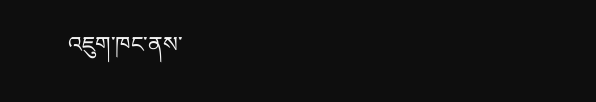འཇུག་ཁང་ནས་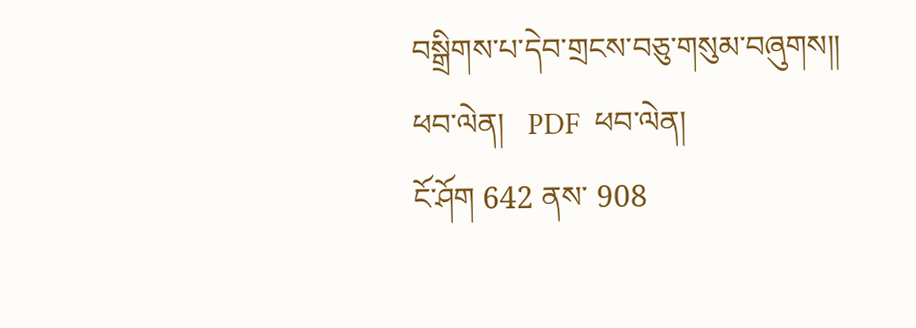བསྒྲིགས་པ་དེབ་གྲངས་བཅུ་གསུམ་བཞུགས།།
ཕབ་ལེན།   PDF  ཕབ་ལེན།
ངོ་ཤོག 642 ནས་ 908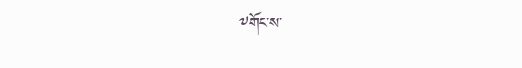༸གོང་ས་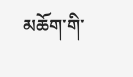མཆོག་གི་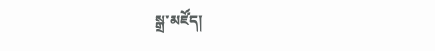སྒྲ་མཛོད།